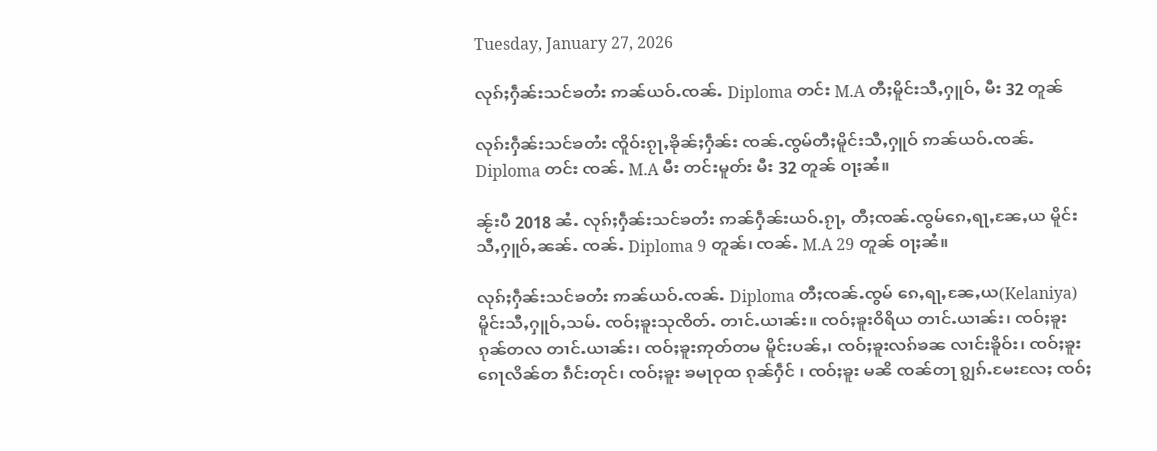Tuesday, January 27, 2026

လုၵ်ႈႁဵၼ်းသင်ၶတႆး ဢၼ်ယဝ်ႉၸၼ်ႉ Diploma တင်း M.A တီႈမိူင်းသီႇႁူဝ်ႇ မီး 32 တူၼ်

လုၵ်းႁဵၼ်းသင်ၶတႆး ၸိူဝ်းၵႂႃႇၶိုၼ်ႈႁဵၼ်း ၸၼ်ႉၸွမ်တီႈမိူင်းသီႇႁူဝ် ဢၼ်ယဝ်ႉၸၼ်ႉ Diploma တင်း ၸၼ်ႉ M.A မီး တင်းမူတ်း မီး 32 တူၼ် ဝႃႈၼႆ။

ၼႂ်းပီ 2018 ၼႆႉ လုၵ်ႈႁဵၼ်းသင်ၶတႆး ဢၼ်ႁဵၼ်းယဝ်ႉၵႂႃႇ တီႈၸၼ်ႉၸွမ်ၵေႇရႃႇၼႄႇယ မိူင်းသီႇႁူဝ်ႇၼၼ်ႉ ၸၼ်ႉ Diploma 9 တူၼ်၊ ၸၼ်ႉ M.A 29 တူၼ် ဝႃႈၼႆ။

လုၵ်ႈႁဵၼ်းသင်ၶတႆး ဢၼ်ယဝ်ႉၸၼ်ႉ Diploma တီႈၸၼ်ႉၸွမ် ၵေႇရႃႇၼႄႇယ(Kelaniya) မိူင်းသီႇႁူဝ်ႇသမ်ႉ ၸဝ်ႈၶူးသုၸိတ်ႉ တၢင်ႉယၢၼ်း။ ၸဝ်ႈၶူးဝိရိယ တၢင်ႉယၢၼ်း၊ ၸဝ်ႈၶူးၵုၼ်တလ တၢင်ႉယၢၼ်း၊ ၸဝ်ႈၶူးဢုတ်တမ မိူင်းပၼ်ႇ၊ ၸဝ်ႈၶူးလၵ်ၶၼ လၢင်းၶိူဝ်း၊ ၸဝ်ႈၶူးၵေႃလိၼ်တ ၵဵင်းတုင်၊ ၸဝ်ႈၶူး ၶမႃဝုထ ၵုၼ်ႁဵင် ၊ ၸဝ်ႈၶူး မၼိ ၸၼ်တႃ ၵျွၵ်ႉမႄးလႄႈ ၸဝ်ႈ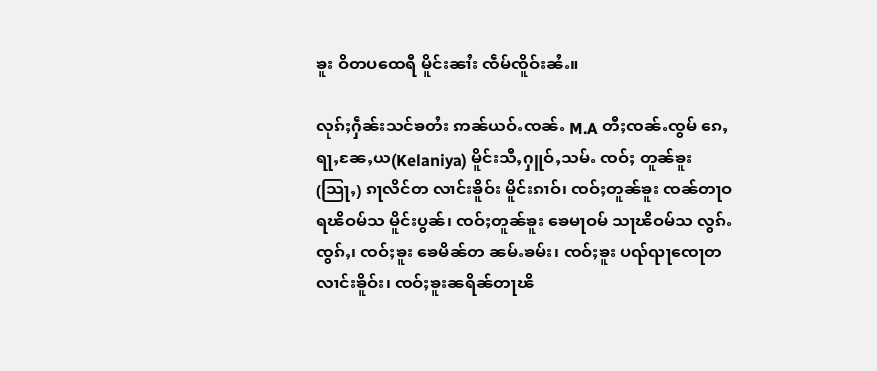ၶူး ဝိတပထေရီ မိူင်းၼၢႆး ၸဵမ်ၸိူဝ်းၼႆႉ။

လုၵ်ႈႁဵၼ်းသင်ၶတႆး ဢၼ်ယဝ်ႉၸၼ်ႉ M.A တီႈၸၼ်ႉၸွမ် ၵေႇရႃႇၼႄႇယ(Kelaniya) မိူင်းသီႇႁူဝ်ႇသမ်ႉ ၸဝ်ႈ တူၼ်ၶူး(သြႃႇ) ၵႃလိင်တ လၢင်းၶိူဝ်း မိူင်းၵၢဝ်၊ ၸဝ်ႈတူၼ်ၶူး ၸၼ်တႃဝရၽိဝမ်သ မိူင်းပွၼ်၊ ၸဝ်ႈတူၼ်ၶူး ၶေမႃဝမ် သႃၽိဝမ်သ လွၵ်ႉၸွၵ်ႇ၊ ၸဝ်ႈၶူး ၶေမိၼ်တ ၼမ်ႉၶမ်း၊ ၸဝ်ႈၶူး ပၺ်ၺႃၸေႃတ လၢင်းၶိူဝ်း၊ ၸဝ်ႈၶူးၼရိၼ်တႃၽိ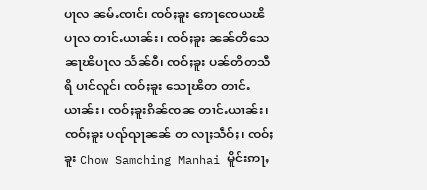ပႃလ ၼမ်ႉၸၢင်၊ ၸဝ်ႈၶူး ဢေႃၸေယၽိပႃလ တၢင်ႉယၢၼ်း၊ ၸဝ်ႈၶူး ၼၼ်တိသေၼႃၽိပႃလ သႅၼ်ဝီ၊ ၸဝ်ႈၶူး ပၼ်တိတသီရိ ပၢင်လူင်၊ ၸဝ်ႈၶူး သေႃၽိတ တၢင်ႉယၢၼ်း၊ ၸဝ်ႈၶူးၵိၼ်ၸၼ တၢင်ႉယၢၼ်း၊ ၸဝ်ႈၶူး ပၺ်ၺႃၼၼ် တ လႃႈသဵဝ်ႈ၊ ၸဝ်ႈၶူး Chow Samching Manhai မိူင်းဢႃႇ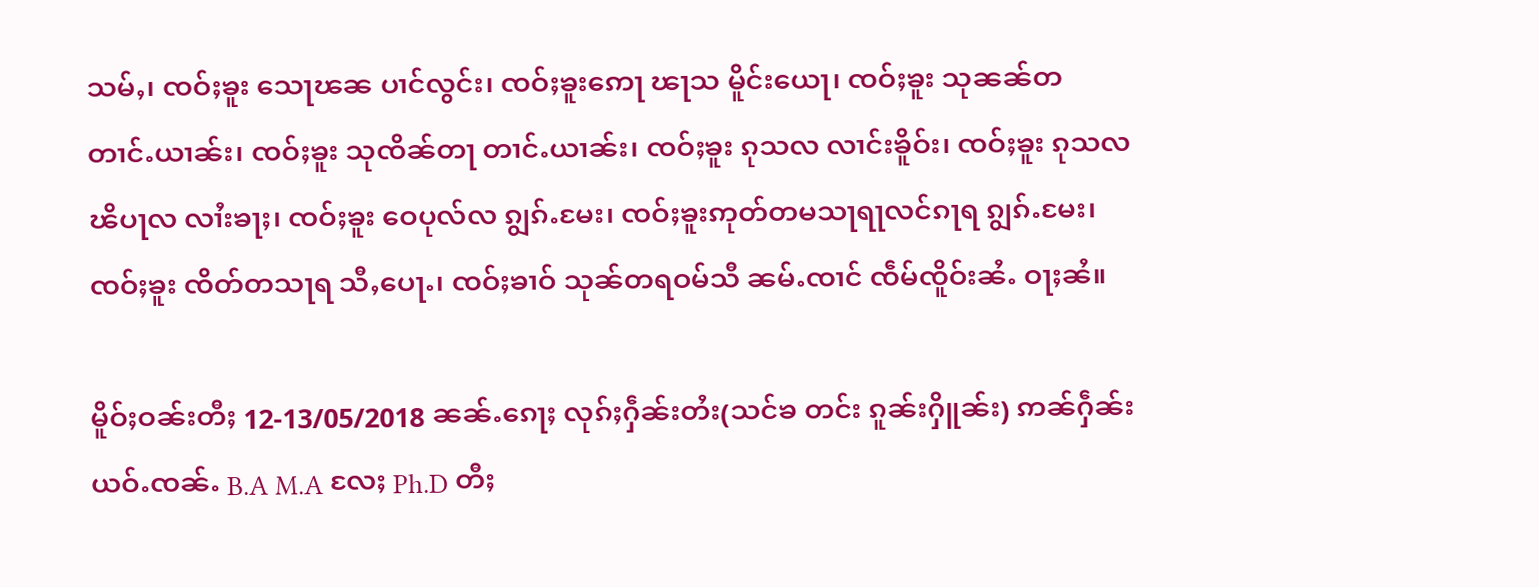သမ်ႇ၊ ၸဝ်ႈၶူး သေႃၽၼ ပၢင်လွင်း၊ ၸဝ်ႈၶူးဢေႃ ၽႃသ မိူင်းယေႃ၊ ၸဝ်ႈၶူး သုၼၼ်တ တၢင်ႉယၢၼ်း၊ ၸဝ်ႈၶူး သုၸိၼ်တႃ တၢင်ႉယၢၼ်း၊ ၸဝ်ႈၶူး ၵုသလ လၢင်းၶိူဝ်း၊ ၸဝ်ႈၶူး ၵုသလၽိပႃလ လၢႆးၶႃႈ၊ ၸဝ်ႈၶူး ဝေပုလ်လ ၵျွၵ်ႉမႄး၊ ၸဝ်ႈၶူးဢုတ်တမသႃရႃလင်ၵႃရ ၵျွၵ်ႉမႄး၊ ၸဝ်ႈၶူး ၸိတ်တသႃရ သီႇပေႃႉ၊ ၸဝ်ႈၶၢဝ် သုၼ်တရဝမ်သီ ၼမ်ႉၸၢင် ၸဵမ်ၸိူဝ်းၼႆႉ ဝႃႈၼႆ။

မိူဝ်ႈဝၼ်းတီႈ 12-13/05/2018 ၼၼ်ႉၵေႃႈ လုၵ်ႈႁဵၼ်းတႆး(သင်ၶ တင်း ၵူၼ်းႁိူၼ်း) ဢၼ်ႁဵၼ်းယဝ်ႉၸၼ်ႉ B.A M.A လႄႈ Ph.D တီႈ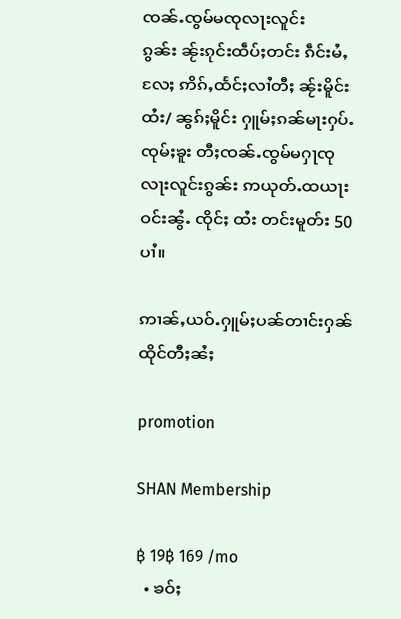ၸၼ်ႉၸွမ်မၸုလႃးလူင်းၵွၼ်း ၼႂ်းၵုင်းထဵပ်ႈတင်း ၵဵင်းမႆႇလႄႈ ဢိၵ်ႇထႅင်ႈလၢႆတီႈ ၼႂ်းမိူင်းထႆး/ ၼွၵ်ႈမိူင်း ႁူမ်ႈၵၼ်မႃးႁပ်ႉၸုမ်ႈၶူး တီႈၸၼ်ႉၸွမ်မႁႃၸုလႃးလူင်းၵွၼ်း ဢယုတ်ႉထယႃး ဝင်းၼွႆႉ ၸိုင်ႈ ထႆး တင်းမူတ်း 50 ပၢႆ။

ဢၢၼ်ႇယဝ်ႉႁူမ်ႈပၼ်တၢင်းႁၼ်ထိုင်တီႈၼႆႈ

promotion

SHAN Membership

฿ 19฿ 169 /mo
  • ၶဝ်ႈ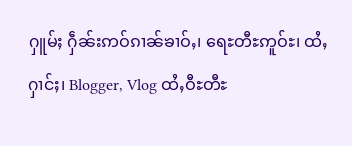ႁူမ်ႈ ႁဵၼ်းဢဝ်ၵၢၼ်ၶၢဝ်ႇ၊ ရေႊတီႊဢူဝ်ႊ၊ ထႆႇႁၢင်ႈ၊ Blogger, Vlog ထႆႇဝီႊတီႊ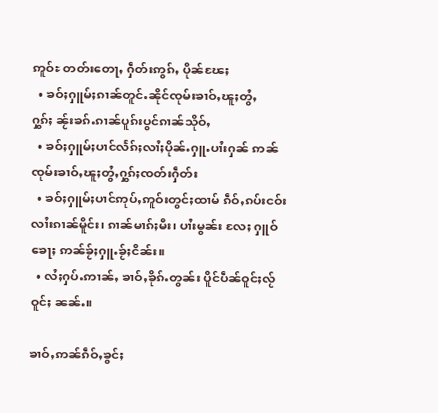ဢူဝ်ႊ တတ်းတေႃႇ ႁဵတ်းဢွၵ်ႇ ပိုၼ်ၽႄႈ
  • ၶဝ်ႈႁူမ်ႈၵၢၼ်တူင်ႉၼိုင်ၸုမ်းၶၢဝ်ႇၽူႈတွႆႇႁွၵ်ႈ ၼႂ်းၶၵ်ႉၵၢၼ်ပူၵ်းပွင်ၵၢၼ်သိုဝ်ႇ
  • ၶဝ်ႈႁူမ်ႈပၢင်လႅၵ်ႈလၢႆႈပိုၼ်ႉႁူႉပၢႆးႁၼ် ဢၼ်ၸုမ်းၶၢဝ်ႇၽူႈတွႆႇႁွၵ်ႈၸတ်းႁဵတ်း
  • ၶဝ်ႈႁူမ်ႈပၢင်ဢုပ်ႇဢူဝ်းတွင်ႈထၢမ် ၵဵဝ်ႇၵပ်းငဝ်းလၢႆးၵၢၼ်မိူင်း၊ ၵၢၼ်မၢၵ်ႈမီး၊ ပၢႆးမွၼ်း လႄႈ ႁူဝ်ၶေႃႈ ဢၼ်ၶႂ်ႈႁူႉၶႂ်ႈငိၼ်း။
  • လႆႈႁပ်ႉဢၢၼ်ႇ ၶၢဝ်ႇၶိုၵ်ႉတွၼ်း ပိူင်ပဵၼ်ဝူင်ႈလႂ်ဝူင်ႈ ၼၼ်ႉ။

ၶၢဝ်ႇဢၼ်ၵဵဝ်ႇၶွင်ႈ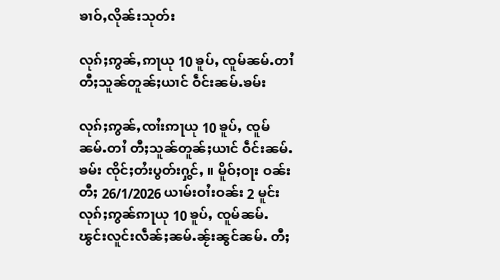ၶၢဝ်ႇလိုၼ်းသုတ်း

လုၵ်ႈဢွၼ်ႇဢႃယု 10 ၶူပ်ႇ ၸူမ်ၼမ်ႉတၢႆ တီႈသူၼ်တူၼ်ႈယၢင် ဝဵင်းၼမ်ႉၶမ်း

လုၵ်ႈဢွၼ်ႇၸၢႆးဢႃယု 10 ၶူပ်ႇ ၸူမ်ၼမ်ႉတၢႆ တီႈသူၼ်တူၼ်ႈယၢင် ဝဵင်းၼမ်ႉၶမ်း ၸိုင်ႈတႆးပွတ်းႁွင်ႇ ။ မိူဝ်ႈဝႃး ဝၼ်းတီႈ 26/1/2026 ယၢမ်းဝၢႆးဝၼ်း 2 မူင်း လုၵ်ႈဢွၼ်ဢႃယု 10 ၶူပ်ႇ ၸူမ်ၼမ်ႉ ၽွင်းလူင်းလဵၼ်ႈၼမ်ႉၼႂ်းၼွင်ၼမ်ႉ တီႈ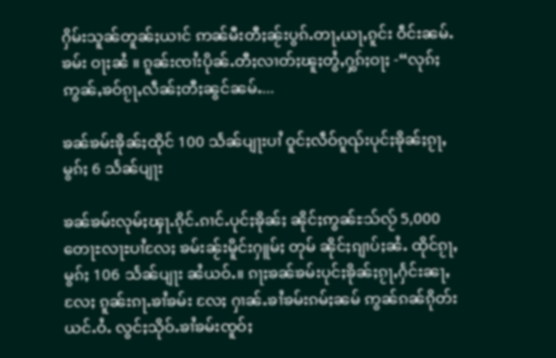ႁိမ်းသူၼ်တူၼ်ႈယၢင် ဢၼ်မီးတီႈၼႂ်းပွၵ်ႉတႃႇယႃႇၵူင်း ဝဵင်းၼမ်ႉၶမ်း ဝႃႈၼႆ ။ ၵူၼ်းၸၢႆးပိုၼ်ႉတီႈလၢတ်ႈၽူႈတွႆႇႁွၵ်ႈဝႃႈ -“လုၵ်ႈဢွၼ်ႇၶဝ်ၵႂႃႇလဵၼ်ႈတီႈၼွင်ၼမ်ႉ...

ၶၼ်ၶမ်းၶိုၼ်ႈထိုင် 100 သႅၼ်ပျႃးပၢႆ ဝူင်ႈလဵဝ်ၵူၺ်းပုင်ႈၶိုၼ်ႈၵႂႃႇ မွၵ်ႈ 6 သႅၼ်ပျႃး

ၶၼ်ၶမ်းလုမ်ႈၾႃႉၵိုင်ႉၵၢင်ႉပုင်ႈၶိုၼ်ႈ ၼိုင်ႈဢွၼ်ႊသ်လႂ် 5,000 တေႃႊလႃႊပၢႆလႄႈ ၶမ်းၼႂ်းမိူင်းႁူမ်ႈ တုမ် ၼိုင်ႈၵျၢပ်ႈၼႆႉ ထိုင်ၵႂႃႇ မွၵ်ႈ 106 သႅၼ်ပျႃး ၼႆယဝ်ႉ။ ၵႃႈၶၼ်ၶမ်းပုင်ႈၶိုၼ်ႈၵႂႃႇႁႅင်းၼႃႇလႄႈ ၵူၼ်းၵႃႉၶၢႆၶမ်း လႄႈ ႁၢၼ်ႉၶၢႆၶမ်းၵမ်ႈၼမ် ဢွၼ်ၵၼ်ၵိုတ်းယင်ႉဝႆႉ လွင်ႈသိုဝ်ႉၶၢႆၶမ်းၸူဝ်ႈ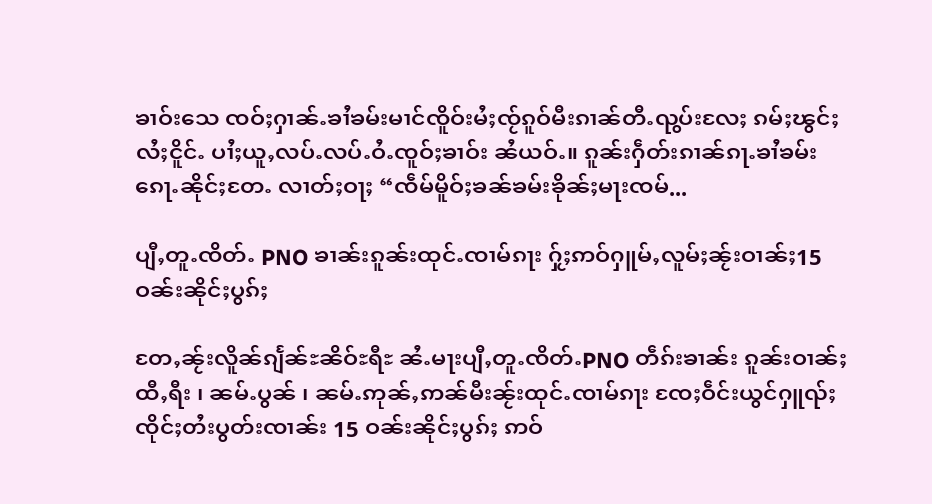ၶၢဝ်းသေ ၸဝ်ႈႁၢၼ်ႉၶၢႆၶမ်းမၢင်ၸိူဝ်းမႆႈၸႂ်ၵူဝ်မီးၵၢၼ်တီႉၺွပ်းလႄႈ ၵမ်ႈၽွင်ႈလႆႈငိူင်ႉ ပၢႆႈယူႇလပ်ႉလပ်ႉဝႆႉၸူဝ်ႈၶၢဝ်း ၼႆယဝ်ႉ။ ၵူၼ်းႁဵတ်းၵၢၼ်ၵႃႉၶၢႆၶမ်း ၵေႃႉၼိုင်ႈတႄႉ လၢတ်ႈဝႃႈ “ၸဵမ်မိူဝ်ႈၶၼ်ၶမ်းၶိုၼ်ႈမႃးၸမ်...

ပျီႇတူႉၸိတ်ႉ PNO ၶၢၼ်းၵူၼ်းထုင်ႉၸၢမ်ၵႃး ႁႂ်ႈဢဝ်ႁူမ်ႇလူမ်ႈၼႂ်းဝၢၼ်ႈ15 ဝၼ်းၼိုင်ႈပွၵ်ႈ

တႄႇၼႂ်းလိူၼ်ၵျႅၼ်ႊၼိဝ်ႊရီႊ ၼႆႉမႃးပျီႇတူႉၸိတ်ႉPNO တဵၵ်းၶၢၼ်း ၵူၼ်းဝၢၼ်ႈထီႇရီး ၊ ၼမ်ႉပွၼ် ၊ ၼမ်ႉဢုၼ်ႇဢၼ်မီးၼႂ်းထုင်ႉၸၢမ်ၵႃး ၸႄႈဝဵင်းယွင်ႁူၺ်ႈ ၸိုင်ႈတႆးပွတ်းၸၢၼ်း 15 ဝၼ်းၼိုင်ႈပွၵ်ႈ ဢဝ်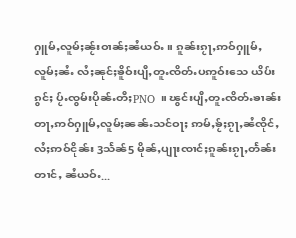ႁူမ်ႇလူမ်ႈၼႂ်းဝၢၼ်ႈၼႆယဝ်ႉ ။ ၵူၼ်းၵႂႃႇဢဝ်ႁူမ်ႇလူမ်ႈၼႆႉ လႆႈၼုင်ႈၶိူဝ်းပျီႇတူႉၸိတ်ႉပဢူဝ်းသေ ယိပ်းၵွင်ႈ ပႂ်ႉၸွမ်းပိုၼ်ႉတီႈPNO  ။ ၽွင်းပျီႇတူႉၸိတ်ႉၶၢၼ်းတႃႇဢဝ်ႁူမ်ႇလူမ်ႈၼၼ်ႉသင်ဝႃႈ ဢမ်ႇၶႂ်ႈၵႂႃႇၼႆၸိုင်ႇ လႆႈဢဝ်ငိုၼ်း 3သႅၼ်5 မိုၼ်ႇပျႃးၸၢင်ႈၵူၼ်းၵႂႃႇတႅၼ်းတၢင်ႇ ၼႆယဝ်ႉ...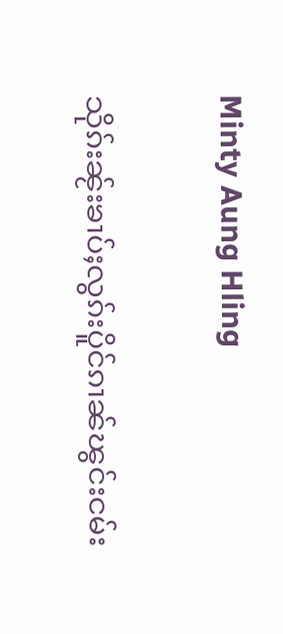Minty Aung Hling

သိုၵ်းၼႂ်းၶၢပ်ႈလွၵ်းပိူင်ၵၢၼ်ၽွင်းငမ်း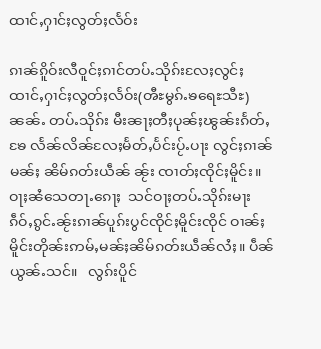ထၢင်ႇႁၢင်ႈလွတ်ႈလႅဝ်း

ၵၢၼ်ၵိူဝ်းလီဝူင်ႈၵၢင်တပ်ႉသိုၵ်းလႄႈလွင်ႈထၢင်ႇႁၢင်ႈလွတ်ႈလႅဝ်း(ၻီႊမွၵ်ႉၶရေႊသီႊ) ၼၼ်ႉ တပ်ႉသိုၵ်း မီးၼႃႈတီႈပုၼ်ႈၽွၼ်းၵႅတ်ႇၶႄ လႅၼ်လိၼ်လႄႈမႅတ်ႇပႅင်းပႂ်ႉပႃး လွင်ႈၵၢၼ်မၼ်ႈ ၼိမ်ၵတ်းယဵၼ် ၼႂ်း ၸၢတ်ႈၸိုင်ႈမိူင်း။ ဝႃႈၼႆသေတႃႉၵေႃႈ  သင်ဝႃႈတပ်ႉသိုၵ်းမႃးၵဵဝ်ႇၵွင်ႉၼႂ်းၵၢၼ်ပူၵ်းပွင်ၸိုင်ႈမိူင်းၸိုင် ဝၢၼ်ႈမိူင်းတိုၼ်းဢမ်ႇမၼ်ႈၼိမ်ၵတ်းယဵၼ်လႆႈ။ ပဵၼ်ယွၼ်ႉသင်။   လွၵ်းပိူင်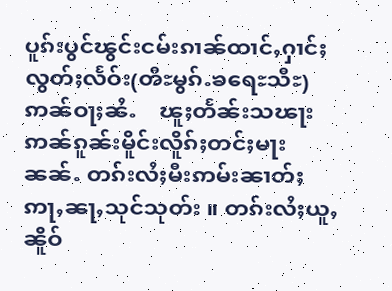ပူၵ်းပွင်ၽွင်းငမ်းၵၢၼ်ထၢင်ႇႁၢင်ႈ လွတ်ႈလႅဝ်း(ၻီႊမွၵ်ႉၶရေႊသီႊ) ဢၼ်ဝႃႈၼႆႉ    ၽူႈတႅၼ်းသၽႃး ဢၼ်ၵူၼ်းမိူင်းလိူၵ်ႈတင်ႈမႃးၼၼ်ႉ တၵ်းလႆႈမီးဢမ်းၼၢတ်ႈဢႃႇၼႃႇသုင်သုတ်း ။ တၵ်းလႆႈယူႇၼိူဝ်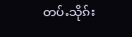တပ်ႉသိုၵ်း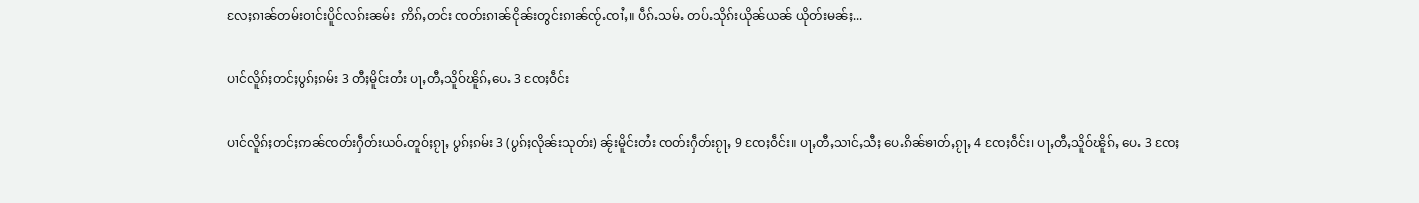လႄႈၵၢၼ်တမ်းဝၢင်းပိူင်လၵ်းၼမ်း  ဢိၵ်ႇတင်း ၸတ်းၵၢၼ်ငိုၼ်းတွင်းၵၢၼ်ၸႂ်ႉၸၢႆႇ။ ပဵၵ်ႉသမ်ႉ တပ်ႉသိုၵ်းယိုၼ်ယၼ် ယိုတ်းမၼ်ႈ...

ပၢင်လိူၵ်ႈတင်ႈပွၵ်ႈၵမ်း 3 တီႈမိူင်းတႆး ပႃႇတီႇသိူဝ်ၽိူၵ်ႇပေႉ 3 ၸႄႈဝဵင်း

ပၢင်လိူၵ်ႈတင်ႈဢၼ်ၸတ်းႁဵတ်းယဝ်ႉတူဝ်ႈၵႂႃႇ ပွၵ်ႈၵမ်း 3 (ပွၵ်ႈလိုၼ်းသုတ်း) ၼႂ်းမိူင်းတႆး ၸတ်းႁဵတ်းၵႂႃႇ 9 ၸႄႈဝဵင်း။ ပႃႇတီႇသၢင်ႇသီႈ ပေႉၵိၼ်ၶၢတ်ႇၵႂႃႇ 4 ၸႄႈဝဵင်း၊ ပႃႇတီႇသိူဝ်ၽိူၵ်ႇ ပေႉ 3 ၸႄႈ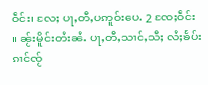ဝဵင်း၊ လႄႈ ပႃႇတီႇပဢူဝ်းပေႉ 2 ၸႄႈဝဵင်း ။ ၼႂ်းမိူင်းတႆးၼႆႉ ပႃႇတီႇသၢင်ႇသီႈ လႆႈၶႅပ်းၵၢင်ၸႂ်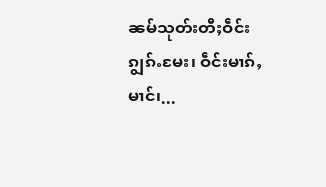ၼမ်သုတ်းတီႈဝဵင်းၵျွၵ်ႉမႄး၊ ဝဵင်းမၢၵ်ႇမၢင်၊...